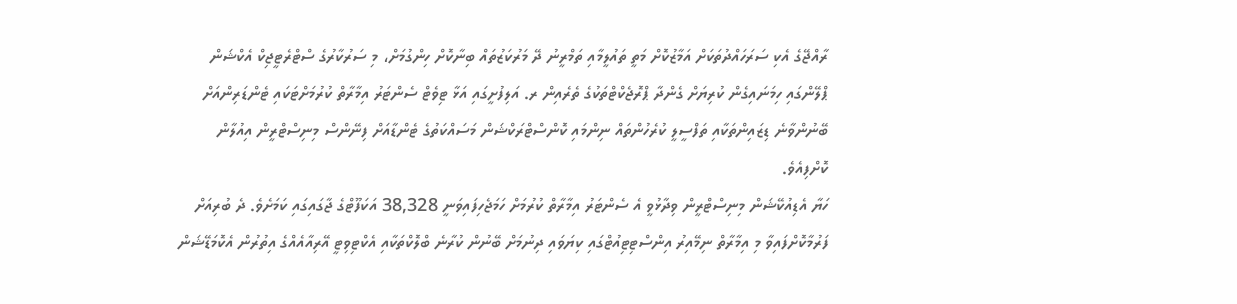ރާއްޖޭގެ އެކި ސަރަހައްދުތަކަށް އަމާޒުކޮށް މަތީ ތައުލީމާއި ތަމްރީނު ދޭ މަރުކަޒުތައް ބިނާކޮށް ހިންގުމަށް، މި ސަރުކާރުގެ ސްޓްރެޓީޖިކް އެކްޝަން ޕްލޭންގައި ހިމަނައިގެން ކުރިޔަށް ގެންދާ ޕްރޮޖެކްޓްތަކުގެ ތެރެއިން ރ. އަލިފުށީގައި އަޅާ ޓިވެޓް ސެންޓަރު އިމާރާތް ކުރުމަށްޓަކައި ޓެންޑަރިންއަށް ބޭނުންވާނެ ޑިޒައިންތަކާއި ތަފްސީލީ ކުރެހުންތައް ނިންމައި ކޮންސްޓްރަކްޝަން މަސައްކަތުގެ ޓެންޑާއަށް ފިނޭންސް މިނިސްޓްރީން އިއުލާން ކޮށްފިއެވެ.
ހަޔާ އެޑިއުކޭޝަން މިނިސްޓްރީން ވިދާޅުވީ އެ ސެންޓަރު އިމާރާތް ކުރުމަށް ހަމަޖެހިފައިވަނީ 38,328 އަކަފޫޓްގެ ޖާގައިގައި ކަމަށެވެ. ދެ ބުރިއަށް ފަރުމާކޮށްފައިވާ މި އިމާރާތް ނިމޭއިރު އިންސްޓިޓިއުޓްގައި ކިޔަވައި ދިނުމަށް ބޭނުން ކުރާނެ ބްލޮކްތަކާއި އެކްޓިވިޓީ އޭރިއާއެއްގެ އިތުރުން އެކޮމަޑޭޝަން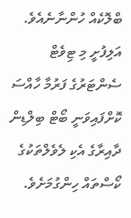ބްލޮކެއް ހުންނާނެއެވެ.
އަލިފުށީ މި ޓިވެޓް ސެންޓަރުގެ ފަރުމާ ހާއްސަ ކޮށްފައިވަނީ ބޯޓް ބިލްޑިން ދާއިރާގެ އެކި ލެވެލްތަކުގެ ކޯސްތައް ހިންގުމަށެވެ.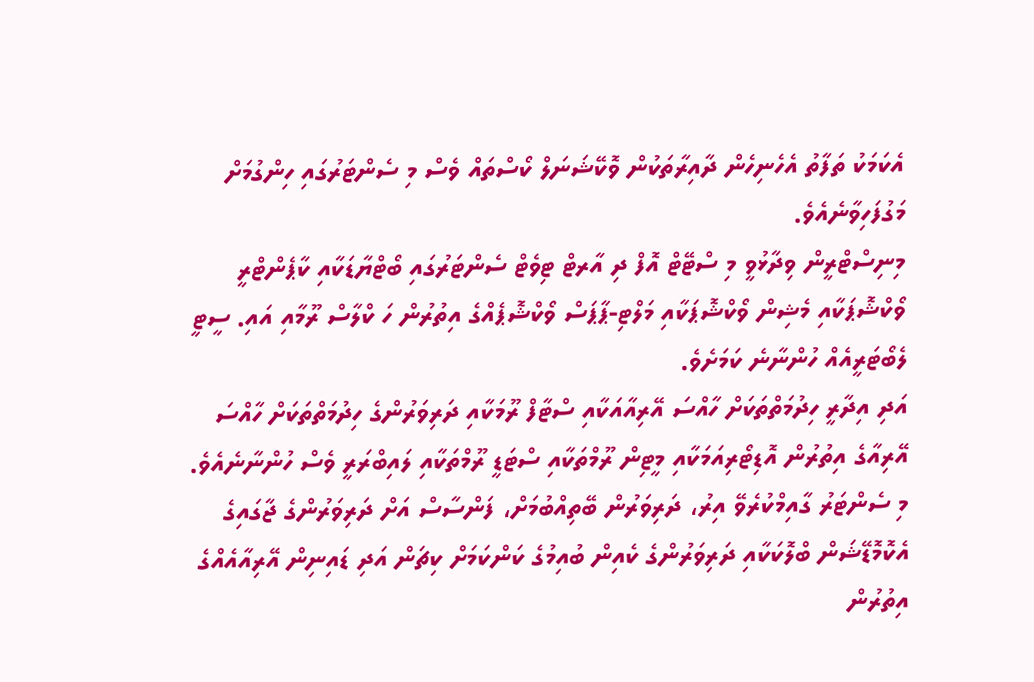އެކަމަކު ތަފާތު އެހެނިހެން ދާއިރާތަކުން ވޮކޭޝަނަލް ކޯސްތައް ވެސް މި ސެންޓަރުގައި ހިންގުމަށް މަގުފަހިވާނެއެވެ.
މިނިސްޓްރީން ވިދާޅުވީ މި ސްޓޭޓް އޮފް ދި އާރޓް ޓިވެޓް ސެންޓަރުގައި ބޯޓްޔާޑަކާއި ކާޕެންޓްރީ ވޯކްޝޮޕަކާއި މެޝިން ވޯކްޝޮޕަކާއި މަލްޓި-ޕާޕަސް ވޯކްޝޮޕެއްގެ އިތުރުން ހަ ކްލާސް ރޫމާއި އައި. ސީޓީ ލެބޯޓަރީއެއް ހުންނާނެ ކަމަށެވެ.
އަދި އިދާރީ ހިދުމަތްތަކަށް ހާއްސަ އޭރިއާއަކާއި ސްޓާފް ރޫމަކާއި ދަރިވަރުންގެ ހިދުމަތްތަކަށް ހާއްސަ އޭރިއާގެ އިތުރުން އޮޑިޓޯރިއަމަކާއި މީޓިން ރޫމްތަކާއި ސްޓަޑީ ރޫމްތަކާއި ލައިބްރަރީ ވެސް ހުންނާނެއެވެ. މި ސެންޓަރު ގާއިމްކުރެވޭ އިރު، ދަރިވަރުން ބޭތިއްބުމަށް، ފަންސާސް އަށް ދަރިވަރުންގެ ޖާގައިގެ އެކޮމޮޑޭޝަން ބްލޮކަކާއި ދަރިވަރުންގެ ކެއިން ބުއިމުގެ ކަންކަމަށް ކިޗަން އަދި ޑައިނިން އޭރިއާއެއްގެ އިތުރުން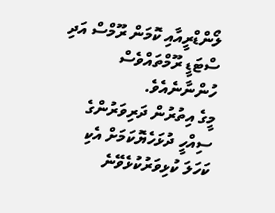ލޯންޑްރީއާއި ކޮމަން ރޫމްސް އަދި ސްޓަޑީ ރޫމްތައްވެސް ހުންނާނެއެވެ.
މީގެ އިތުރުން ދަރިވަރުންގެ ސިއްހީ ދުޅަހެޔޮކަމަށް އެކި ކަހަލަ ކުޅިވަރުކުޅެވޭނެ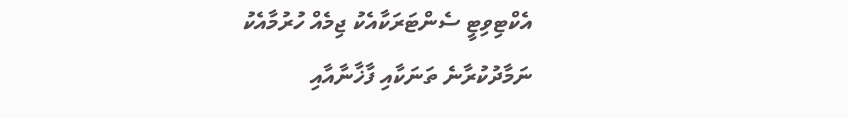އެކްޓިވިޓީ ސެންޓަރަކާއެކު ޖިމެއް ހުރުމާއެކު ނަމާދުކުރާނެ ތަނަކާއި ފާޚާނާއާއި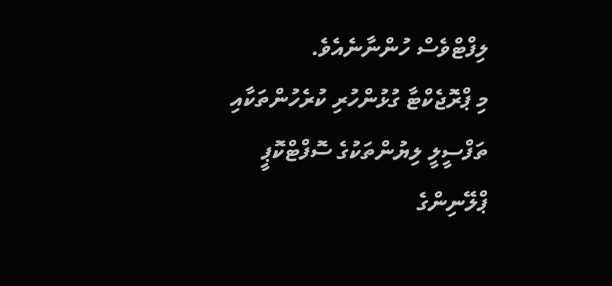ލިފްޓްވެސް ހުންނާނެއެވެ.
މި ޕްރޮޖެކްޓާ ގުޅުންހުރި ކުރެހުންތަކާއި ތަފްސީލީ ލިޔުންތަކުގެ ސޮފްޓްކޮޕީ ޕްލޭނިންގެ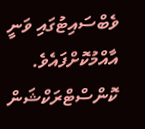ވެބްސައިޓުގައި ވަނީ އާއްމުކޮށްފައެވެ. ކޮންސްޓްރަކްޝަން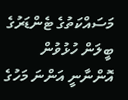މަސައްކަތުގެ ޓެންޑަރުގެ ބީލަން ހުޅުވުން އޮންނާނީ އަންނަ މަހުގެ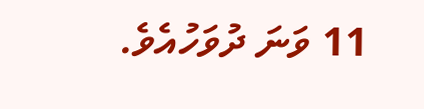11 ވަނަ ދުވަހުއެވެ.